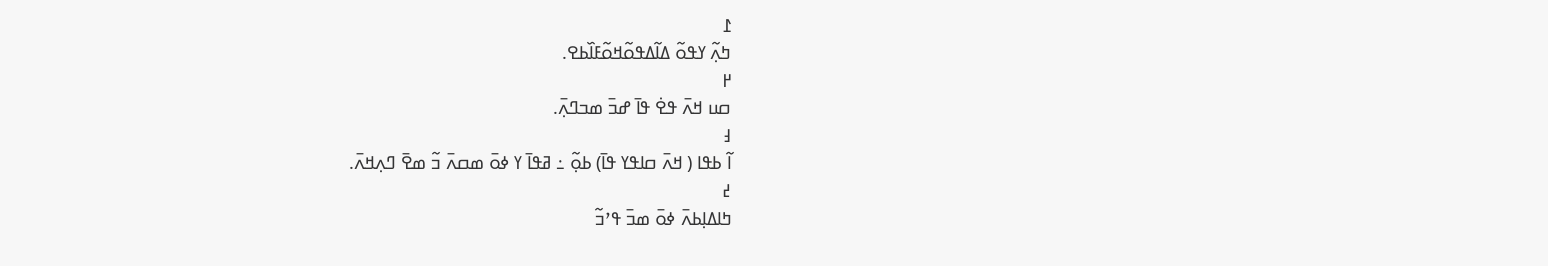߁
ߤߍ߲߬ ߌߟߋ߬ ߡߊ߬ߡߟߋ߬ߞߋ߬ߓߊ߰ߕߐ.
߂
ߛߎ ߞߍ߫ ߟߐ߭ ߟߊ߫ ߝߏ߫ ߘߏߣߍ߲߫.
߃
ߊ߬ ߕߟߊ ( ߞߍ߫ ߛߊߟߌ ߟߊ߫) ߕߋ߲߬ ߸ ߥߟߊ߫ ߌ ߦߋ߫ ߘߛߍ߫ ߏ߬ ߘߐ߫ ߣߍ߲ߞߍ߫.
߄
ߤߊߡߊ߲ߕߍ߫ ߦߋ߫ ߘߏ߫ ߟߴߏ߬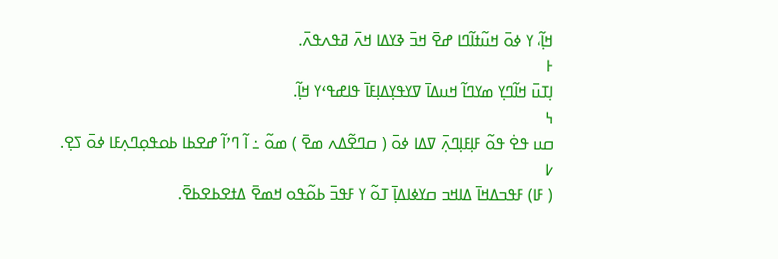ߞߊ߲߬، ߌ ߦߋ߫ ߞߎ߬ߙߊ߬ߣߊ ߝߐ߫ ߞߏ߫ ߢߌߡߊ ߞߍ߫ ߥߟߍߟߍ߫.
߅
ߊ߲ߠߎ߫ ߞߊ߬ߣߌ߲ ߘߌߣߊ߬ ߞߎߡߊ߫ ߜߌߟߌ߲ߡߊ߲ߓߊ߫ ߟߊߝߟߵߌ ߞߊ߲߬.
߆
ߛߎ ߟߐ߭ ߟߋ߬ ߓߊ߲ߓߊ߲ߣߍ߲߫ ߜߡߊ ߦߋ߫ ( ߛߣߐ߬ߡߍ ߘߐ߫ ) ߘߋ߬ ߸ ߊ߬ ߣߴߊ߬ ߝߐߕߊ ߕߋߟߋ߲ߣߍ߲ߓߊ ߦߋ߫ ߖߐ߲.
߇
( ߓߊ) ߓߟߏߡߞߊ߫ ߡߊߞߏ ߛߌߦߊߡߊ߲߫ ߠߋ߬ ߌ ߓߟߏ߫ ߕߋ߬ߟߋ ߞߘߐ߫ ߡߙߐߕߐߕߐ߫.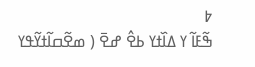߈
ߒ߬ߓߊ߬ ߌ ߡߊ߰ߙߌ ߕߐ߮ ߝߐ߫ ( ߘߐ߬ߛߊ߬ߙߌ߬ߟߌ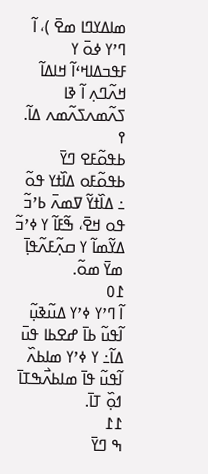ߘߊߡߌߣߊ ߘߐ߫ )، ߊ߬ ߣߴߌ ߦߋ߫ ߌ ߓߟߏߡߊߞߵߊ߬ ߞߊߡߊ߬ ߞߍ߬ߣߍ߲ ߊ߬ ߢߊ ߖߍ߬ߘߍߖߍ߬ߘߍ ߡߊ߬.
߉
ߕߟߋ߬ߓߐ ߣߌ߫ ߕߟߋ߬ߓߋ ߡߊ߰ߙߌ ߟߋ߬ ߸ ߡߊ߰ߙߌ߬ ߜߘߍ߫ ߕߴߏ߬ ߟߋ ߞߐ߫، ߒ߬ߓߊ߬ ߌ ߦߴߏ߬ ߡߌ߬ߘߊ߬ ߌ ߛߍ߲߬ߓߍ߬ߟߊ߲߫ ߘߌ߫ ߘߋ߬.
߁߀
ߊ߬ ߣߴߌ ߦߴߌ ߡߎ߬ߢߎ߲߬ ߊ߬ߟߎ߬ ߕߊ߫ ߝߐߕߊ ߟߎ߫ ߡߊ߬߸ ߌ ߦߴߌ ߘߊߕߍ߰ ߊ߬ߟߎ߬ ߟߊ߫ ߘߊߕߍ߯ߒߠߊ߫ ߗߋ߲߰ ߠߊ߫.
߁߁
ߒ ߣߌ߫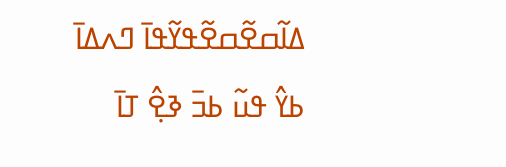ߡߊ߬ߛߐ߬ߛߐ߬ߟߌ߬ߟߊ߫ ߣߍߡߊ߫ ߕߌ߮ ߟߎ߬ ߕߏ߫ ߢߐ߲߮ ߠߊ߫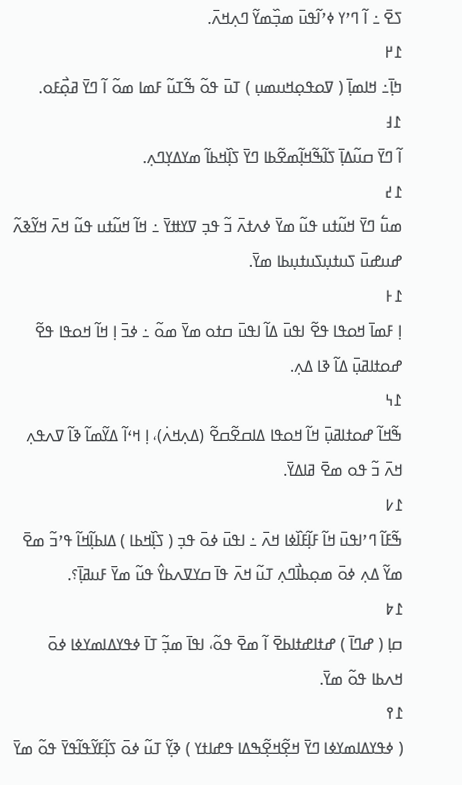ߖߐ߫ ߸ ߊ߬ ߣߴߌ ߦߴߊ߬ߟߎ߫ ߘߏ߲߰ߘߌ߬ ߣߍ߲ߞߍ߫.
߁߂
ߤߊ߲߫߸ ߞߊߘߊ߲߫ ( ߜߋߟߋ߲ߞߎߘߎ߲ ) ߠߎ߫ ߟߋ߬ ߒ߬ߠߎ߬ ߓߘߊ ߘߋ߬ ߊ߬ ߣߌ߫ ߥߋ߲߯ߓߋ.
߁߃
ߊ߬ ߣߌ߫ ߛߎ߬ߡߊ߲߫ ߖߊ߬ߒ߬ߞߊ߲߬ߘߐ߬ߕߊ ߣߌ߫ ߖߊ߲߰ߞߕߊ߬ ߘߌߡߌ߲ߣߍ߲.
߁߄
ߘߎ߱ ߣߌ߫ ߞߎ߬ߙߎ ߟߎ߬ ߘߌ߫ ߦߍߙߍ߫ ߏ߬ ߟߏ߲ ߜߌߚߌ߫ ߸ ߞߊ߬ ߞߎ߬ߙߎ ߟߎ߬ ߞߍ߫ ߞߌ߬ߢߍ߬ ߝߎߝߎ߫ ߖߎߙߎ߲ߖߎߙߎ߲ߕߊ ߘߌ߫.
߁߅
ߊ߲ ߓߘߊ߫ ߞߋߟߊ ߟߐ߬ ߊߟߎ߫ ߡߊ߬ ߊߟߎ߫ ߛߙߋ ߘߌ߫ ߘߋ߬ ߸ ߦߏ߫ ߊ߲ ߞߊ߬ ߞߋߟߊ ߟߐ߬ ߝߋߙߊߥߎ߲߫ ߡߊ߬ ߢߊ ߡߍ߲.
߁߆
ߒ߬ߞߊ߬ ߝߋߙߊߥߎ߲߫ ߞߊ߬ ߞߋߟߊ ߡߊߛߐ߬ߛߐ߬ (ߡߍ߲ߞߍ߭)، ߊ߲ ߞߵߊ߬ ߡߌ߬ߘߊ߬ ߢߊ߬ ߜߍߟߍ߲ ߞߍ߫ ߏ߬ ߟߋ ߘߐ߫ ߥߊߡߌ߫.
߁߇
ߒ߬ߓߊ߬ ߣߴߊߟߎ߫ ߞߊ߬ ߓߊ߲߬ߓߊ߰ߦߊ ߞߍ߫ ߸ ߊߟߎ߫ ߦߋ߫ ߟߏ߲ ( ߖߊ߲߰ߞߕߊ ) ߡߊߕߊ߲߬ߞߊ߬ ߟߴߏ߬ ߘߐ߫ ߘߌ߬ ߡߍ߲ ߦߋ߫ ߘߋ߲ߕߊ߯ߣߍ߲ ߠߎ߬ ߞߍ߫ ߟߊ߫ ߛߌߜߍߕߌ߮ ߟߎ߬ ߘߌ߫ ߓߎߥߊ߲߫؟.
߁߈
ߛߊ߲ ( ߝߣߊ߫ ) ߝߙߊߝߙߊߕߐ߫ ߊ߬ ߘߐ߫ ߟߋ߬، ߊߟߊ߫ ߘߏ߲߬ ߠߊ߫ ߦߟߌߡߊߘߌߦߊ ߦߋ߫ ߞߍߕߊ ߟߋ߬ ߘߌ߫.
߁߉
( ߦߟߌߡߊߘߌߦߊ ߣߌ߫ ߞߐ߲߬ߞߐ߲߬ߒߡߊ ߟߝߊߙߌ ) ߢߌ߲߬ ߠߎ߬ ߦߋ߫ ߖߊ߲߬ߓߌ߬ߟߊ߬ߟߌ߫ ߟߋ߬ ߘߌ߫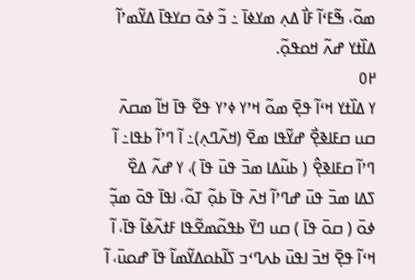ߘߋ߬، ߒ߬ߓߵߊ߬ ߓߊ߯ ߡߍ߲ ߘߌߦߊ߫ ߸ ߏ߬ ߦߋ߫ ߛߌߟߊ߫ ߡߌ߬ߘߴߊ߬ ߡߊ߰ߙߌ ߝߍ߬ ߞߋߟߋ߲߬.
߂߀
ߌ ߡߊ߰ߙߌ ߞߵߊ߬ ߟߐ߲߫ ߘߋ߬ ߞߴߌ ߦߴߌ ߟߐ߬ ߟߊ߫ ߞߊ߬ ߘߛߍ߫ ߛߎ ߛߓߊߢߐ߲߯ ߝߌ߬ߟߊ ߘߐ߫ (ߞߍ߬ߣߍ߲)߸ ߊ߬ ߣߴߊ߬ ߕߟߊ߸ ߊ߬ ߣߴߊ߬ ߛߓߊߢߐ߲߮ ( ߕߎ߬ߡߊ ߘߏ߫ ߟߎ߫ ߟߊ߫ )، ߌ ߝߍ߬ ߡߐ߰ ߖߡߊ ߘߏ߫ ߟߎ߫ ߝߣߴߊ߬ ߞߍ߫ ߟߊ߫ ߕߋ߲߬ ߠߋ߬، ߊߟߊ߫ ߟߋ߫ ߘߏ߲߬ ߦߋ߫ ( ߛߋ߫ ߟߊ߫ ) ߛߎ ߣߌ߫ ߕߟߋ߬ߘߐ߬ߟߊ ߓߙߍ߬ߦߊ߬ ߟߊ߫، ߊ߬ ߞߵߊ߬ ߟߐ߲߫ ߞߏ߫ ߊߟߎ߫ ߕߍߣߵߏ ߖߊ߬ߕߋߡߌ߬ߘߊ߬ ߟߊ߫ ߝߋߎ߫، ߊ߬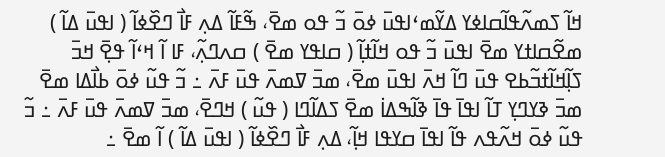ߞߊ߬ ߖߘߍ߬ߟߊ߬ߛߊߦߌ ߡߌ߬ߘߵߊߟߎ߫ ߦߋ߫ ߏ߬ ߟߋ ߘߐ߫، ߒ߬ߓߊ߬ ߡߍ߲ ߓߊ߯ ߣߐ߰ߦߊ߬ ( ߊߟߎ߫ ߡߊ߬ ) ߘߐ߬ߛߊߙߌ ߘߐ߫ ߊߟߎ߫ ߏ߬ ߟߋ ߞߊ߬ߙߊ߲߬ ( ߛߊߟߌ ߘߐ߫ ) ߛߍߣߍ߲߬، ߓߊ ߊ߬ ߞߵߊ߬ ߟߐ߲߫ ߞߏ߫ ߖߊ߲߬ߞߊ߬ߙߏ߬ߕߐ ߟߎ߫ ߣߊ߬ ߞߍ߫ ߊߟߎ߫ ߘߐ߫، ߘߏ߫ ߜߘߍ߫ ߟߎ߫ ߓߍ߫ ߸ ߏ߬ ߟߎ߬ ߦߋ߫ ߕߊ߯ߡߊ ߘߐ߫ ߘߏ߫ ߢߌߣߌ߲ ߠߊ߬ ߊߟߊ߫ ߟߊ߫ ߢߊ߬ߒߡߊ߭ ߘߐ߫ ߖߡߊ߬ߣߊ ( ߟߎ߬ ) ߞߣߐ߫، ߘߏ߫ ߜߘߍ߫ ߟߎ߫ ߓߍ߫ ߸ ߏ߬ ߟߎ߬ ߦߋ߫ ߞߍ߬ߟߍ ߟߊ߬ ߊߟߊ߫ ߛߌߟߊ ߞߊ߲߬، ߡߍ߲ ߓߊ߯ ߣߐ߰ߦߊ߬ ( ߊߟߎ߫ ߡߊ߬ ) ߊ߬ ߘߐ߫ ߸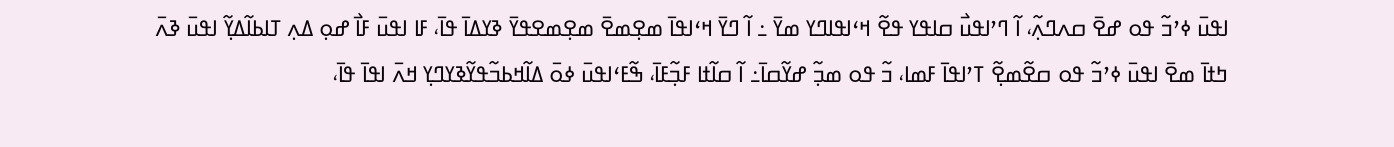ߊߟߎ߫ ߦߴߏ߬ ߟߋ ߝߐ߫ ߛߍߣߍ߲߬، ߊ߬ ߣߴߊߟߎ߯ ߛߊߟߌ ߟߐ߬ ߞߵߊߟߊߣߌ ߘߌ߫ ߸ ߊ߬ ߣߌ߫ ߞߵߊߟߊ߫ ߘߐ߲ߘߐ߫ ߘߐ߲ߘߐߟߌ߫ ߢߌߡߊ߫ ߟߊ߫، ߓߊ ߊߟߎ߫ ߓߊ߯ ߝߋ߲ ߡߍ߲ ߠߊߕߊ߬ߡߌ߲߬ ߊߟߎ߫ ߢߍ߫ ߤߙߊ߫ ߘߐ߫ ߊߟߎ߫ ߦߴߏ߬ ߟߋ ߛߐ߬ߘߐ߲߬ ߠߴߊߟߊ߫ ߓߘߊ، ߏ߬ ߟߋ ߘߏ߲߬ ߝߌ߬ߛߊ߫߸ ߊ߬ ߛߊ߬ߙߊ ߓߏ߲߬ߓߊ߫، ߒ߬ߓߵߊߟߎ߫ ߦߋ߫ ߡߊ߬ߞߕߏ߬ߟߌ߬ߢߌߣߌ߲ ߞߍ߫ ߊߟߊ߫ ߟߊ߫،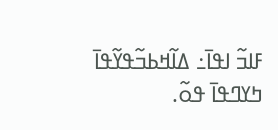ߓߊߏ߬ ߊߟߊ߫߸ ߡߊ߬ߞߕߏ߬ߟߌ߬ߟߊ߫ ߤߌߣߟߊ߫ ߟߋ߬.